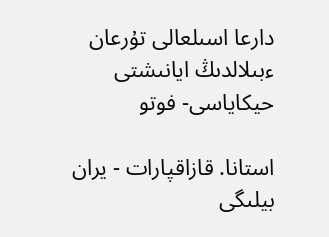دارعا اسىلعالى تۇرعان ءبىلالدىڭ ايانىشتى حيكاياسى- فوتو

استانا. قازاقپارات - يران بيلىگى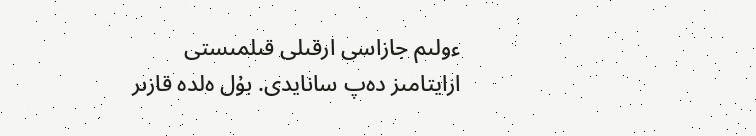ءولىم جازاسى ارقىلى قىلمىستى ازايتامىز دەپ سانايدى. بۇل ەلدە قازىر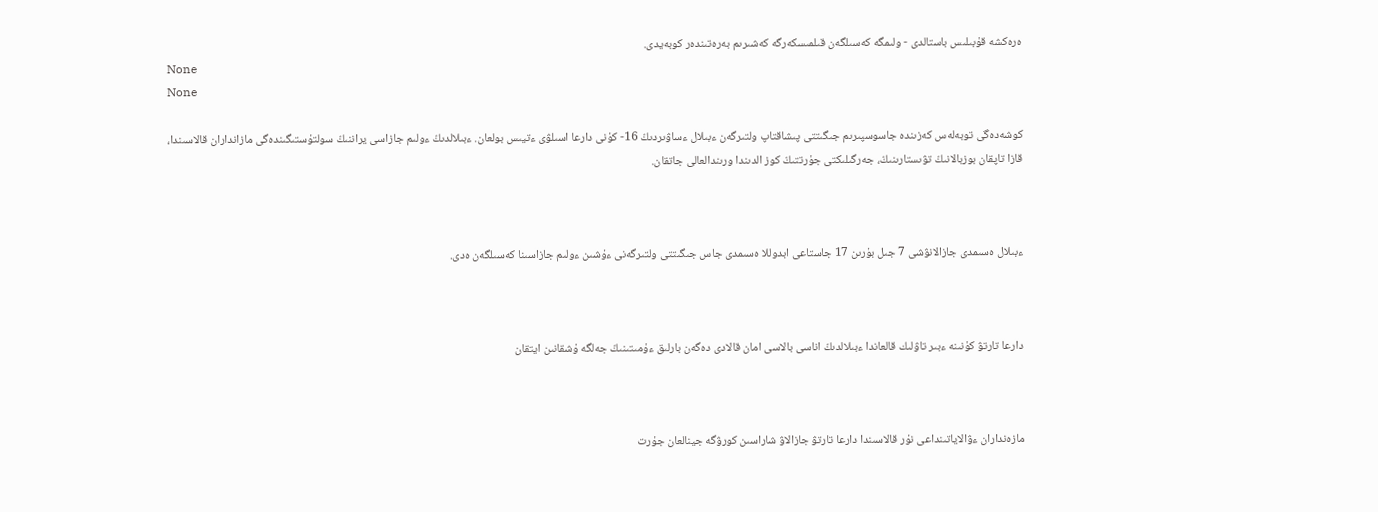ەرەكشە قۇبىلىس باستالدى - ولىمگە كەسىلگەن قىلمىسكەرگە كەشىرىم بەرەتىندەر كوبەيدى.
None
None

كوشەدەگى توبەلەس كەزىندە جاسوسپىرىم جىگىتتى پىشاقتاپ ولتىرگەن ءبىلال ءساۋىردىڭ 16- كۇنى دارعا اسىلۋى ءتيىس بولعان. ءبىلالدىڭ ءولىم جازاسى يراننىڭ سولتۇستىگىندەگى مازانداران قالاسىندا، قازا تاپقان بوزبالانىڭ تۋىستارىنىڭ، جەرگىلىكتى جۇرتتىڭ كوز الدىندا ورىندالعالى جاتقان.



ءبىلال ەسىمدى جازالانۋشى 7 جىل بۇرىن 17 جاستاعى ابدوللا ەسىمدى جاس جىگىتتى ولتىرگەنى ءۇشىن ءولىم جازاسىنا كەسىلگەن ەدى.



دارعا تارتۋ كۇنىنە ءبىر تاۋلىك قالعاندا ءبىلالدىڭ اناسى بالاسى امان قالادى دەگەن بارلىق ءۇمىتىنىڭ جەلگە ۇشقانىن ايتقان



مازەنداران ءۋالاياتىنداعى نۇر قالاسىندا دارعا تارتۋ جازالاۋ شاراسىن كورۋگە جينالعان جۇرت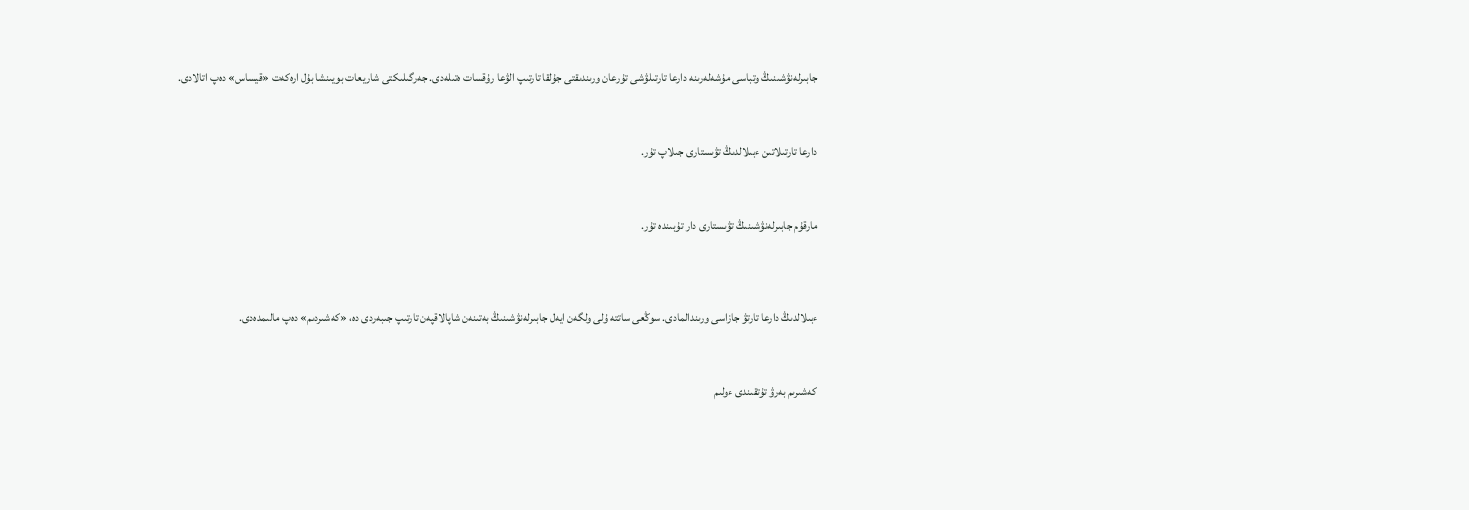جابىرلەنۋشىنىڭ وتباسى مۇشەلەرىنە دارعا تارتىلۋشى تۇرعان ورىندىقتى جۇلقا تارتىپ الۋعا رۇقسات ەتىلەدى. جەرگىلىكتى شاريعات بويىنشا بۇل ارەكەت «قيساس» دەپ اتالادى.



دارعا تارتىلاتىن ءبىلالدىڭ تۋىستارى جىلاپ تۇر.



مارقۇم جابىرلەنۋشىنىڭ تۋىستارى دار تۇبىندە تۇر.




ءبىلالدىڭ دارعا تارتۋ جازاسى ورىندالمادى. سوڭعى ساتتە ۇلى ولگەن ايەل جابىرلەنۋشىنىڭ بەتىنەن شاپالاقپەن تارتىپ جىبەردى دە، «كەشىردىم» دەپ مالىمدەدى.



كەشىرىم بەرۋ تۇتقىندى ءولىم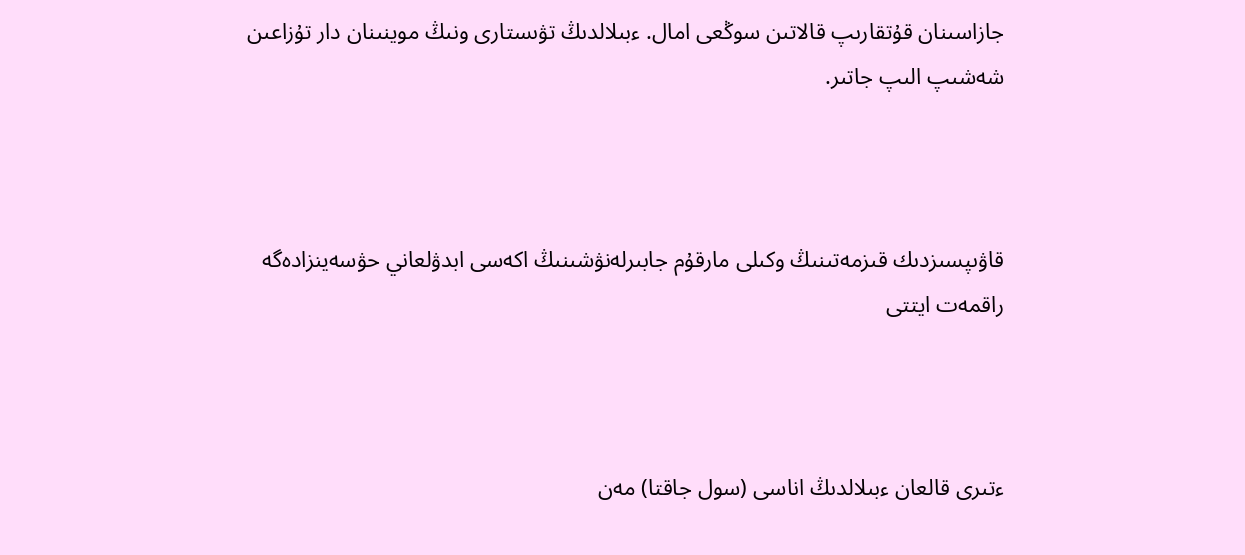جازاسىنان قۇتقارىپ قالاتىن سوڭعى امال. ءبىلالدىڭ تۋىستارى ونىڭ موينىنان دار تۇزاعىن شەشىپ الىپ جاتىر.



قاۋىپسىزدىك قىزمەتىنىڭ وكىلى مارقۇم جابىرلەنۋشىنىڭ اكەسى ابدۋلعاني حۋسەينزادەگە راقمەت ايتتى



ءتىرى قالعان ءبىلالدىڭ اناسى (سول جاقتا) مەن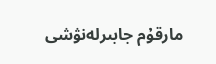مارقۇم جابىرلەنۋشى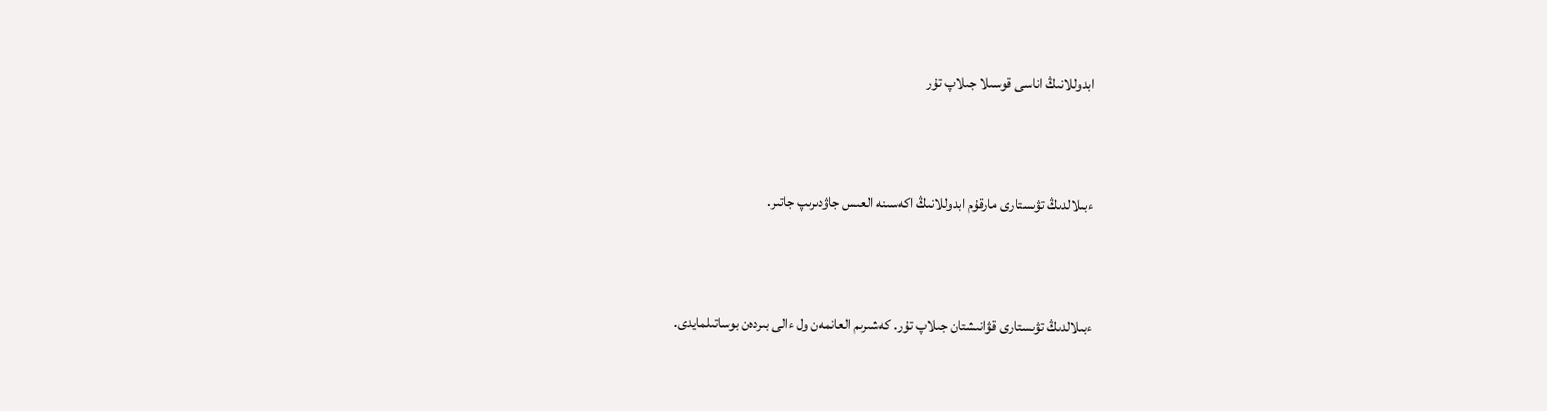ابدوللانىڭ اناسى قوسىلا جىلاپ تۇر



ءبىلالدىڭ تۋىستارى مارقۇم ابدوللانىڭ اكەسىنە العىس جاۋدىرىپ جاتىر.



ءبىلالدىڭ تۋىستارى قۋانىشتان جىلاپ تۇر. كەشىرىم العانمەن ول ءالى بىردەن بوساتىلمايدى.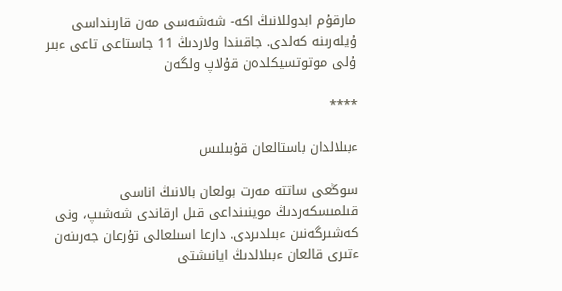مارقۇم ابدوللانىڭ اكە- شەشەسى مەن قارىنداسى ۇيلەرىنە كەلدى. جاقىندا ولاردىڭ 11 جاستاعى تاعى ءبىر ۇلى موتوتسيكلدەن قۇلاپ ولگەن

****

ءبىلالدان باستالعان قۇبىلىس

سوڭعى ساتتە مەرت بولعان بالانىڭ اناسى قىلمىسكەردىڭ موينىنداعى قىل ارقاندى شەشىپ، ونى كەشىرگەنىن ءبىلدىردى. دارعا اسىلعالى تۇرعان جەرىنەن ءتىرى قالعان ءبىلالدىڭ ايانىشتى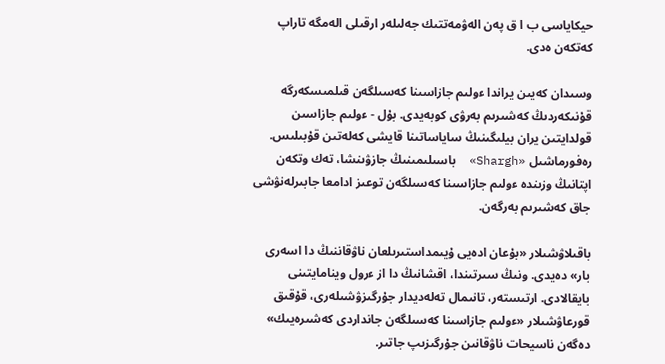حيكاياسى ب ا ق پەن الەۋمەتتىك جەلىلەر ارقىلى الەمگە تاراپ كەتكەن ەدى.

وسىدان كەيىن يراندا ءولىم جازاسىنا كەسىلگەن قىلمىسكەرگە قۇنىكەردىڭ كەشىرىم بەرۋى كوبەيدى. بۇل - ءولىم جازاسىن قولدايتىن يران بيلىگىنىڭ ساياساتىنا قايشى كەلەتىن قۇبىلىس. رەفورماشىل «Shargh»  باسىلىمىنىڭ جازۋىنشا، تەك وتكەن اپتانىڭ وزىندە ءولىم جازاسىنا كەسىلگەن توعىز ادامعا جابىرلەنۋشى جاق كەشىرىم بەرگەن.

باقىلاۋشىلار «بۇعان ادەيى ۇيىمداستىرىلعان ناۋقاننىڭ دا اسەرى بار» دەيدى. ونىڭ سىرتىندا، اقشانىڭ دا از ءرول وينامايتىنى بايقالادى. ارتىستەر، تانىمال تەلەديدار جۇرگىزۋشىلەرى، قۇقىق قورعاۋشىلار «ءولىم جازاسىنا كەسىلگەن جانداردى كەشىرەيىك» دەگەن ناسيحات ناۋقانىن جۇرگىزىپ جاتىر.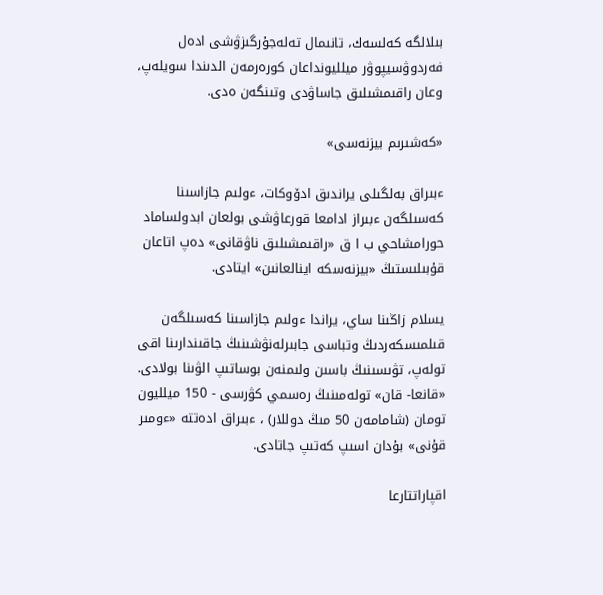بىلالگە كەلسەك، تانىمال تەلەجۇرگىزۋشى ادەل فەردوۋسيپوۋر ميلليونداعان كورەرمەن الدىندا سويلەپ، وعان راقىمشىلىق جاساۋدى وتىنگەن ەدى.

«كەشىرىم بيزنەسى»

ءبىراق بەلگىلى يراندىق ادۆوكات، ءولىم جازاسىنا كەسىلگەن ءبىراز ادامعا قورعاۋشى بولعان ابدولساماد حورامشاحي ب ا ق «راقىمشىلىق ناۋقانى» دەپ اتاعان قۇبىلىستىڭ «بيزنەسكە اينالعانىن» ايتادى.

يسلام زاڭىنا ساي، يراندا ءولىم جازاسىنا كەسىلگەن قىلمىسكەردىڭ وتباسى جابىرلەنۋشىنىڭ جاقىندارىنا اقى تولەپ، تۋىسىنىڭ باسىن ولىمنەن بوساتىپ الۋىنا بولادى. «قانعا- قان» تولەمىنىڭ رەسمي كۋرسى - 150 ميلليون تومان (شامامەن 50 مىڭ دوللار) ، ءبىراق ادەتتە «ءومىر قۇنى» بۇدان اسىپ كەتىپ جاتادى.

اقپاراتتارعا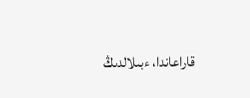قاراعاندا، ءبىلالدىڭ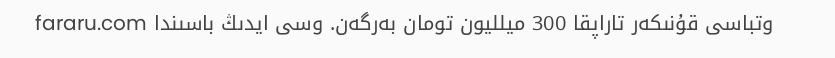وتباسى قۇنىكەر تاراپقا 300 ميلليون تومان بەرگەن. وسى ايدىڭ باسىندا fararu.com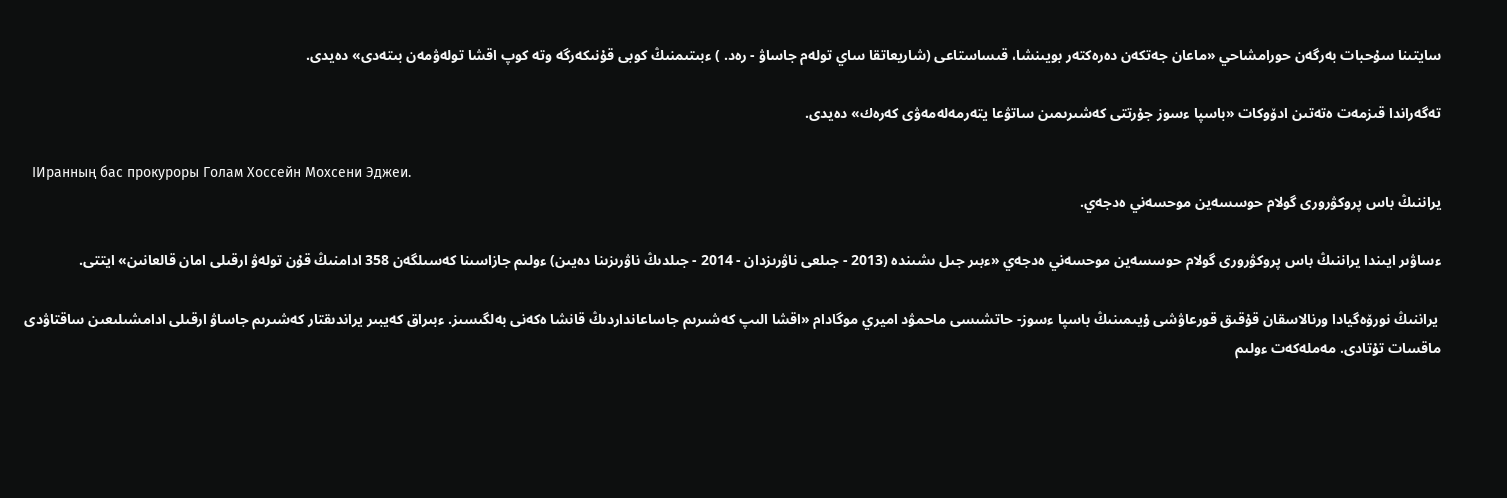سايتىنا سۇحبات بەرگەن حورامشاحي «ماعان جەتكەن دەرەكتەر بويىنشا، قىساستاعى (شاريعاتقا ساي تولەم جاساۋ - رەد. ) ءبىتىمنىڭ كوبى قۇنىكەرگە وتە كوپ اقشا تولەۋمەن بىتەدى» دەيدى.

تەگەراندا قىزمەت ەتەتىن ادۆوكات «باسپا ءسوز جۇرتتى كەشىرىمىن ساتۋعا يتەرمەلەمەۋى كەرەك» دەيدى.

 IИранның бас прокуроры Голам Хоссейн Мохсени Эджеи.
يراننىڭ باس پروكۋرورى گولام حوسسەين موحسەني ەدجەي.

ءساۋىر ايىندا يراننىڭ باس پروكۋرورى گولام حوسسەين موحسەني ەدجەي «ءبىر جىل ىشىندە (2013 - جىلعى ناۋرىزدان - 2014 - جىلدىڭ ناۋرىزىنا دەيىن) ءولىم جازاسىنا كەسىلگەن 358 ادامنىڭ قۇن تولەۋ ارقىلى امان قالعانىن» ايتتى.

 يراننىڭ نورۆەگيادا ورنالاسقان قۇقىق قورعاۋشى ۇيىمىنىڭ باسپا ءسوز- حاتشىسى ماحمۋد اميري موگادام «اقشا الىپ كەشىرىم جاساعانداردىڭ قانشا ەكەنى بەلگىسىز. ءبىراق كەيبىر يراندىقتار كەشىرىم جاساۋ ارقىلى ادامشىلىعىن ساقتاۋدى ماقسات تۇتادى. مەملەكەت ءولىم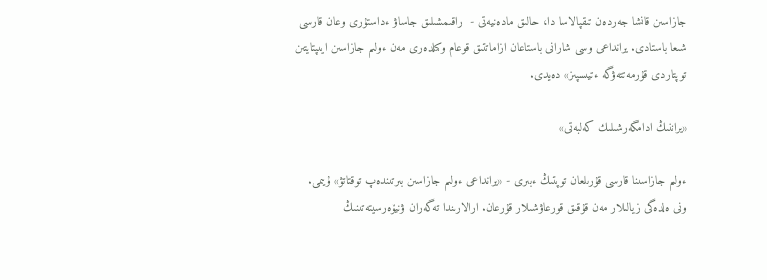جازاسىن قانشا جەردەن تىقپالاسا دا، حالىق مادەنيەتى -  راقىمشىلىق جاساۋ ءداستۇرى وعان قارسى شىعا باستادى. يرانداعى وسى شارانى باستاعان ازاماتتىق قوعام وكىلدەرى مەن ءولىم جازاسىن ايىپتايتىن توپتاردى قۇرمەتتەۋگە ءتيىسپىز» دەيدى.

«يراننىڭ ادامگەرشىلىك كەلبەتى»

ءولىم جازاسىنا قارسى قۇرىلعان توپتىڭ ءبىرى - «يرانداعى ءولىم جازاسىن بىرتىندەپ توقتاتۋ» ۇيىمى. ونى ەلدەگى زيالىلار مەن قۇقىق قورعاۋشىلار قۇرعان. ارالارىندا تەگەران ۋنيۆەرسيتەتىنىڭ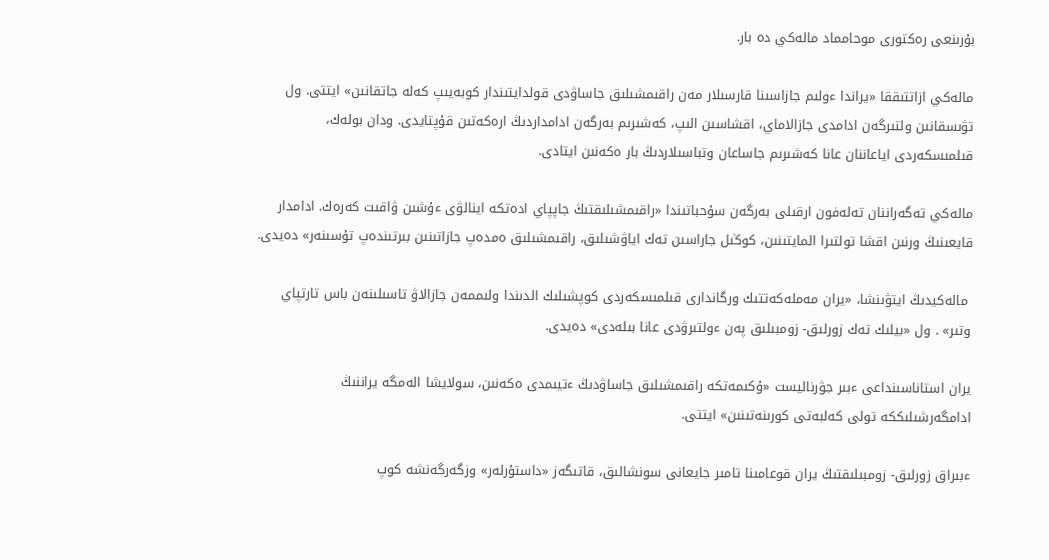بۇرىنعى رەكتورى موحامماد مالەكي دە بار.

مالەكي ازاتتىققا «يراندا ءولىم جازاسىنا قارسىلار مەن راقىمشىلىق جاساۋدى قولدايتىندار كوبەيىپ كەلە جاتقانىن» ايتتى. ول تۋىسقانىن ولتىرگەن ادامدى جازالاماي، اقشاسىن الىپ، كەشىرىم بەرگەن ادامداردىڭ ارەكەتىن قۇپتايدى. ودان بولەك، قىلمىسكەردى اياعاننان عانا كەشىرىم جاساعان وتباسىلاردىڭ بار ەكەنىن ايتادى.

مالەكي تەگەراننان تەلەفون ارقىلى بەرگەن سۇحباتىندا «راقىمشىلىقتىڭ جاپپاي ادەتكە اينالۋى ءۇشىن ۋاقىت كەرەك. ادامدار قايعىنىڭ ورنىن اقشا تولتىرا المايتىنىن، كوڭىل جاراسىن تەك اياۋشىلىق، راقىمشىلىق ەمدەپ جازاتىنىن بىرتىندەپ تۇسىنەر» دەيدى.

 مالەكيدىڭ ايتۋىنشا، «يران مەملەكەتتىك ورگاندارى قىلمىسكەردى كوپشىلىك الدىندا ولىممەن جازالاۋ تاسىلىنەن باس تارتپاي وتىر» . ول «بيلىك تەك زورلىق- زومبىلىق پەن ءولتىرۋدى عانا بىلەدى» دەيدى.

يران استاناسىنداعى ءبىر جۋرناليست «ۇكىمەتكە راقىمشىلىق جاساۋدىڭ ءتيىمدى ەكەنىن، سولايشا الەمگە يراننىڭ ادامگەرشىلىككە تولى كەلبەتى كورىنەتىنىن» ايتتى.

ءبىراق زورلىق- زومبىلىقتىڭ يران قوعامىنا تامىر جايعانى سونشالىق، قاتىگەز «داستۇرلەر» وزگەرگەنشە كوپ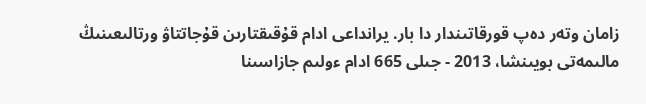زامان وتەر دەپ قورقاتىندار دا بار. يرانداعى ادام قۇقىقتارىن قۇجاتتاۋ ورتالىعىنىڭ مالىمەتى بويىنشا، 2013 - جىلى 665 ادام ءولىم جازاسىنا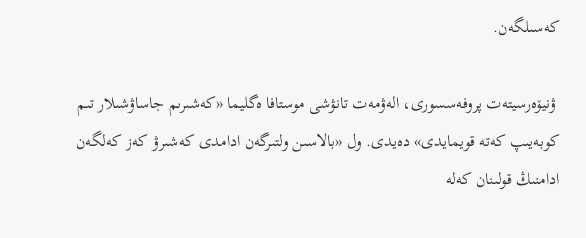كەسىلگەن.

 ۋنيۆەرسيتەت پروفەسسورى، الەۋمەت تانۋشى موستافا ەگليما «كەشىرىم جاساۋشىلار تىم كوبەيىپ كەتە قويمايدى» دەيدى. ول «بالاسىن ولتىرگەن ادامدى كەشىرۋ كەز كەلگەن ادامنىڭ قولىنان كەلە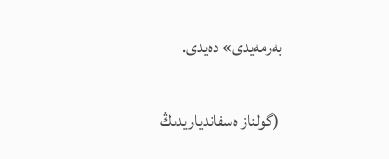بەرمەيدى» دەيدى.

 (گولناز ەسفاندياريدىڭ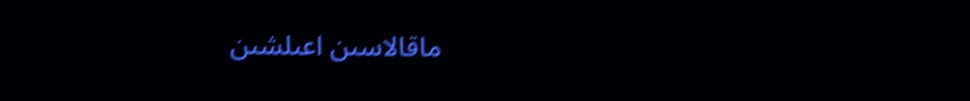ماقالاسىن اعىلشىن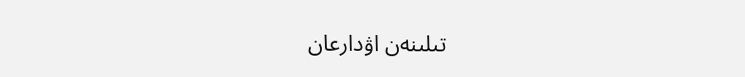تىلىنەن اۋدارعان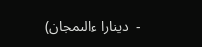-  دينارا ءالىمجان)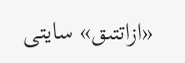«ازاتتىق» سايتى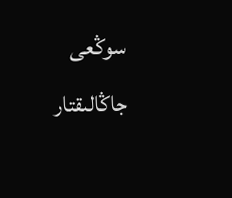سوڭعى جاڭالىقتار